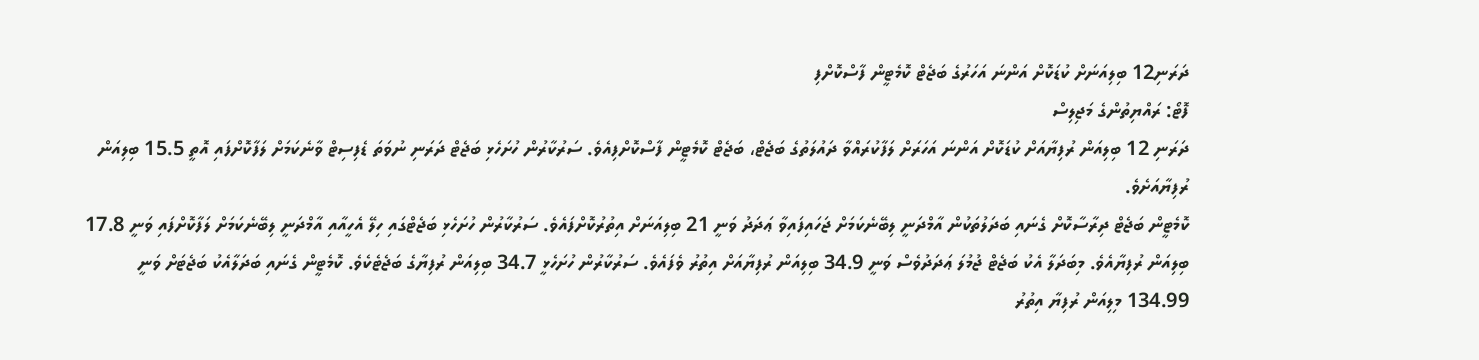ދަރަނި12 ބިލިއަނަށް ކުޑަކޮށް އަންނަ އަހަރުގެ ބަޖެޓް ކޮމެޓީން ފާސްކޮށްފި
ފޮޓޯ: ރައްޔިތުންގެ މަޖިލިސް
ދަރަނި 12 ބިލިއަން ރުފިޔާއަށް ކުޑަކޮށް އަންނަ އަހަރަށް ލަފާކުރައްވާ ދައުލަތުގެ ބަޖެޓް، ބަޖެޓް ކޮމެޓީން ފާސްކޮށްފިއެވެ. ސަރުކާރުން ހުށަހެޅި ބަޖެޓް ދަރަނި ނުވަތަ ޑެފިސިޓް ވާނެކަމަށް ލަފާކޮށްފައި އޮތީ 15.5 ބިލިއަން ރުފިޔާއަށެވެ.
ކޮމެޓީން ބަޖެޓް ދިރާސާކޮށް ގެނައި ބަދަލުތަކުން އާމްދަނީ ލިބޭނެކަމަށް ޖަހައިފައިވާ ޢަދަދު ވަނީ 21 ބިލިއަނަށް އިތުރުކޮށްފައެވެ. ސަރުކާރުން ހުށަހެޅި ބަޖެޓްގައި ހިލޭ އެހީއާއި އާމްދަނީ ލިބޭނެކަމަށް ލަފާކޮށްފައި ވަނީ 17.8 ބިލިއަން ރުފިޔާއެވެ. މިބަދަލާ އެކު ބަޖެޓް ޖުމުލަ ޢަދަދުވެސް ވަނީ 34.9 ބިލިއަން ރުފިޔާއަށް އިތުރު ވެފައެވެ. ސަރުކާރުން ހުށަހެޅީ 34.7 ބިލިއަން ރުފިޔާގެ ބަޖެޓެކެވެ. ކޮމެޓީން ގެނައި ބަދަލާއެކު ބަޖެޓަށް ވަނީ 134.99 މިލިއަން ރުފިޔާ އިތުރު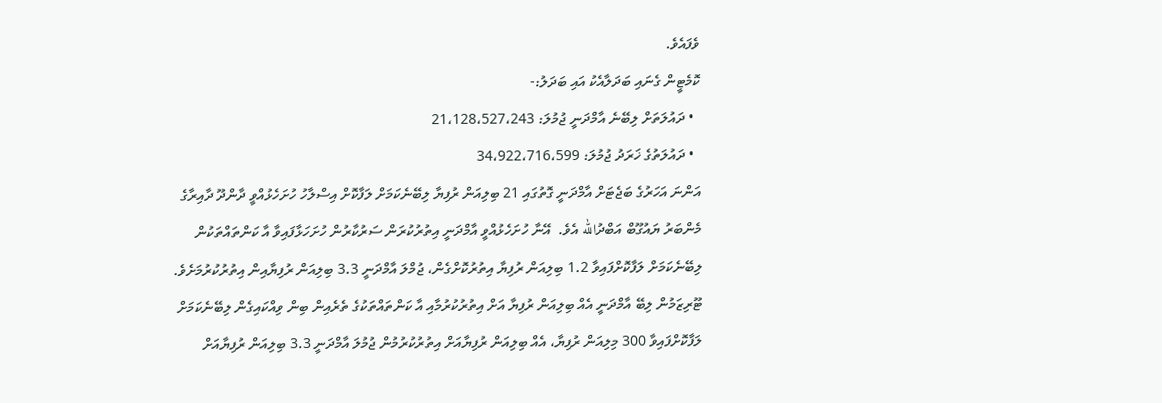ވެފައެވެ.
ކޮމެޓީން ގެނައި ބަދަލާއެކު އައި ބަދަލު:-
  • ދައުލަތަށް ލިބޭނެ އާމްދަނީ ޖުމުލަ: 21،128،527،243
  • ދައުލަތުގެ ޚަރަދު ޖުމުލަ: 34،922،716،599
އަންނަ އަހަރުގެ ބަޖެޓަށް އާމްދަނީ ގޮތުގައި 21 ބިލިއަން ރުފިޔާ ލިބޭނެކަމަށް ލަފާކޮށް އިސްލާހު ހުށަހެޅުއްވީ ދާންދޫ ދާއިރާގެ މެންބަރު ޔައުގޫބް އަބްދުالله އެވެ.  އޭނާ ހުށަހެޅުއްވީ އާމްދަނީ އިތުރުކުރަން ސަރުކާރުން ހުށަހަޅާފައިވާ އާ ކަންތައްތަކުން ލިބޭނެކަމަށް ލަފާކޮށްފައިވާ 1.2 ބިލިއަން ރުފިޔާ އިތުރުކޮށްގެން، ޖުމްލަ އާމްދަނީ 3.3 ބިލިއަން ރުފިޔާއިން އިތުރުކުރުމަށެވެ. ޓޫރިޒަމުން ލިބޭ އާމްދަނީ އެއް ބިލިއަން ރުފިޔާ އަށް އިތުރުކުރުމާއި އާ ކަންތައްތަކުގެ ތެރެއިން ބިން ވިއްކައިގެން ލިބޭނެކަމަށް ލަފާކޮށްފައިވާ 300 މިލިއަން ރުފިޔާ، އެއް ބިލިއަން ރުފިޔާއަށް އިތުރުކުރުމުން ޖުމުލަ އާމްދަނީ 3.3 ބިލިއަން ރުފިޔާއަށް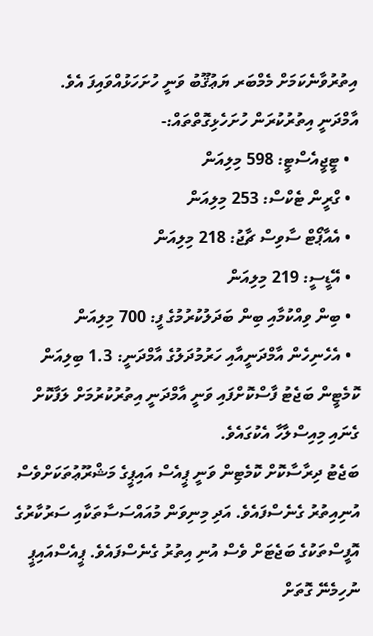އިތުރުވާނެކަމަށް މެމްބަރ ޔަޢުޤޫބު ވަނީ ހުށަހަޅުއްވައިފަ އެވެ.
އާމްދަނީ އިތުރުކުރަން ހުށަހެޅިގޮތްތައް:-
  • ޓީޖީއެސްޓީ: 598 މިލިއަން
  • ގްރީން ޓެކްސް: 253 މިލިއަން
  • އެއާޕޯޓް ސާވިސް ޗާޖު: 218 މިލިއަން
  • އޭޑީސީ: 219 މިލިއަން
  • ބިން ވިއްކުމާއި ބިން ބަދަލުކުރުމުގެ ފީ: 700 މިލިއަން
  • އެހެނިހެން އާމްދަނީއާއި ހަރުމުދަލުގެ އާމްދަނީ: 1.3 ބިލިއަން
ކޮމެޓީން ބަޖެޓު ފާސްކޮށްފައި ވަނީ އާމްދަނީ އިތުރުކުރުމަށް ލަފާކޮށް ގެނައި މިއިސްލާހާ އެކުގައެވެ.
ބަޖެޓު ދިރާސާކޮށް ކޮމެޓިން ވަނީ ޕީއެސް އައިޕީގެ މަޝްރޫޢުތަކަށްވެސް އުނިއިތުރު ގެނެސްފައެވެ. އަދި މިނިވަން މުއައްސަސާތަކާއި ސަރުކާރުގެ އޮފީސްތަކުގެ ބަޖެޓަށް ވެސް އުނި އިތުރު ގެނެސްފައެވެ. ޕީއެސްއައިޕީ ނުހިމެނޭ ގޮތަށް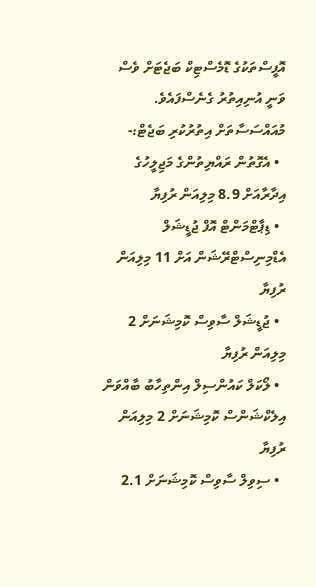އޮފީސްތަކުގެ ޑޮމެސްޓިކް ބަޖެޓަށް ވެސް ވަނީ އުނިއިތުރު ގެނެސްފައެވެ.
މުއައްސަސާތަށް އިތުރުކުރި ބަޖެޓް:-
  • އެގޮތުން ރައްޔިތުންގެ މަޖިލީހުގެ އިދާރާއަށް 8.9 މިލިއަން ރުފިޔާ
  • ޑިޕާޓްމަންޓް އޮފް ޖުޑީޝަލް އެޑްމިނިސްޓްރޭޝަން އަށް 11 މިލިއަން ރުފިޔާ
  • ޖުޑީޝަލް ސާވިސް ކޮމިޝަނަށް 2 މިލިއަން ރުފިޔާ
  • ލޯކަލް ކައުންސިލް އިންތިހާބު ބާއްވަން އިލެކްޝަންސް ކޮމިޝަނަށް 2 މިލިއަން ރުފިޔާ
  • ސިވިލް ސާވިސް ކޮމިޝަނަށް 2.1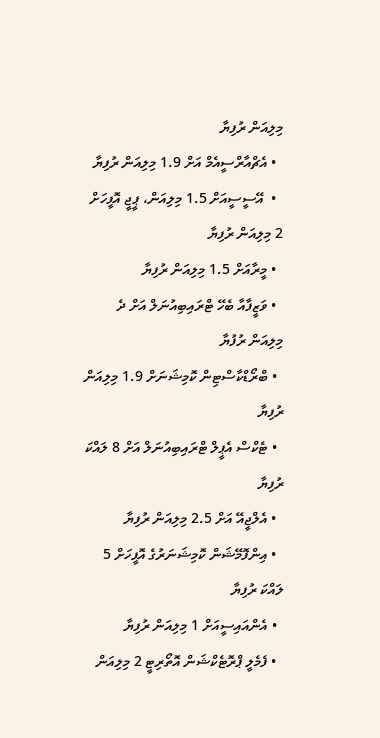މިލިއަން ރުފިޔާ
  • އެޗްއާރްސީއެމް އަށް 1.9 މިލިއަން ރުފިޔާ
  •  އޭސީސީއަށް 1.5 މިލިއަން، ޕީޖީ އޮފީހަށް 2 މިލިއަން ރުފިޔާ
  • މީރާއަށް 1.5 މިލިއަން ރުފިޔާ
  • ވަޒީފާއާ ބެހޭ ޓްރައިބިއުނަލް އަށް ދެ މިލިއަން ރުފުޔާ
  • ބްރޯޑްކާސްޓިން ކޮމިޝަނަށް 1.9 މިލިއަން ރުފިޔާ
  • ޓެކްސް އެޕީލް ޓްރައިބިއުނަލް އަށް 8 ލައްކަ ރުފިޔާ
  • އެލްޖީއޭ އަށް 2.5 މިލިއަން ރުފިޔާ
  • އިންފޮމޭޝަން ކޮމިޝަނަރުގެ އޮފީހަށް 5 ލައްކަ ރުފިޔާ
  • އެންއައިސީއަށް 1 މިލިއަން ރުފިޔާ
  • ފެމެލީ ޕްރޮޓެކްޝަން އޮތޯރިޓީ 2 މިލިއަން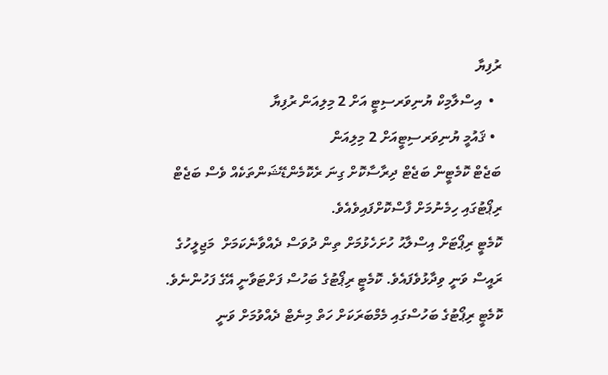ރުފިޔާ
  •  އިސްލާމިކް ޔުނިވަރސިޓީ އަށް 2 މިލިއަން ރުފިޔާ
  • ޤައުމީ ޔުނިވަރސިޓީއަށް 2 މިލިއަން
ބަޖެޓް ކޮމެޓީން ބަޖެޓް ދިރާސާކޮށް ގިނަ ރެކޮމެންޑޭޝަންތަކެއް ވެސް ބަޖެޓް ރިޕޯޓުގައި ހިމެނުމަށް ފާސްކޮށްފައިވެއެވެ.
ކޮމެޓީ ރިޕޯޓަށް އިސްލާޙު ހުށަހެޅުމަށް ތިން ދުވަސް ދެއްވާނެކަމަށް  މަޖިލީހުގެ ރައީސް ވަނީ ވިދާޅުވެފައެވެ. ކޮމެޓީ ރިޕޯޓުގެ ބަހުސް ފަށްޓަވާނީ އޭގެ ފަހުންނެވެ. ކޮމެޓީ ރިޕޯޓުގެ ބަހުސްގައި މެމްބަރަކަށް ހަތް މިނެޓް ދެއްވުމަށް ވަނީ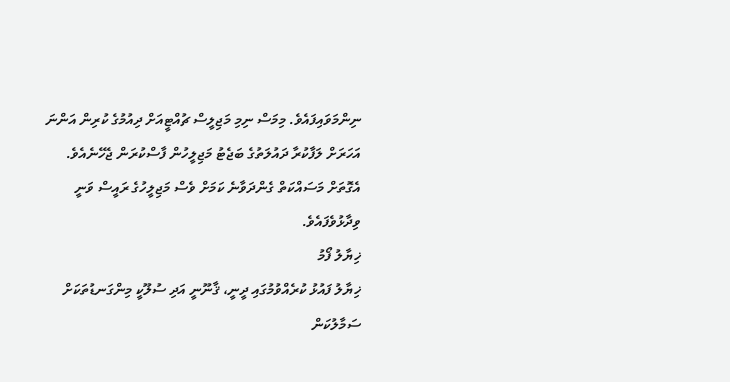ނިންމަވައިފައެވެ. މިމަސް ނިމި މަޖިލީސް ޗުއްޓީއަށް ދިއުމުގެ ކުރިން އަންނަ އަހަރަށް ލަފާކުރާ ދައުލަތުގެ ބަޖެޓު މަޖިލީހުން ފާސްކުރަން ޖެހޭނެއެވެ. އެގޮތަށް މަސައްކަތް ގެންދަވާނެ ކަމަށް ވެސް މަޖިލީހުގެ ރައީސް ވަނީ ވިދާޅުވެފައެވެ.
ޚިޔާލު ފޯމު
ޚިޔާލު ފައުޅު ކުރެއްވުމުގައި ދީނީ، ޤާނޫނީ އަދި ސުލޫކީ މިންގަނޑުތަކަށް ސަމާލުކަން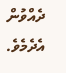ދެއްވުން އެދެމެވެ.